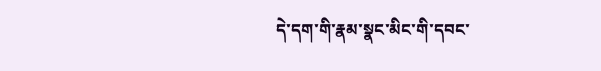དེ་དག་གི་རྣམ་སྣང་མིང་གི་དབང་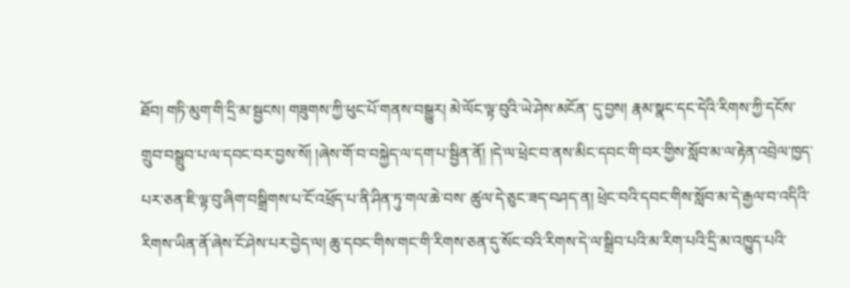ཐོབ། གཏི་མུག་གི་དྲི་མ་སྦྱངས། གཟུགས་ཀྱི་ཕུང་པོ་གནས་བསྒྱུར། མེ་ལོང་ལྟ་བུའི་ཡེ་ཤེས་མངོན་ དུ་བྱས། རྣམ་སྣང་དང་དེའི་རིགས་ཀྱི་དངོས་གྲུབ་བསྒྲུབ་པ་ལ་དབང་བར་བྱས་སོ། །ཞེས་གོ་བ་བསྐྱེད་ལ་དག་པ་སྦྱིན་ནོ། །དེ་ལ་ཕྲེང་བ་ནས་མིང་དབང་གི་བར་གྱིས་སློབ་མ་ལ་རྟེན་འབྲེལ་ཁྱད་པར་ཅན་ཇི་ལྟ་བུ་ཞིག་བསྒྲིགས་པ་ངོ་འཕྲོད་པ་ནི་ཤིན་ཏུ་གལ་ཆེ་བས་ ཚུལ་དེ་ཅུང་ཟད་བཤད་ན། ཕྲེང་བའི་དབང་གིས་སློབ་མ་དེ་རྒྱལ་བ་འདིའི་རིགས་ཡིན་ནོ་ཞེས་ངོ་ཤེས་པར་བྱེད་ལ། ཆུ་དབང་གིས་གང་གི་རིགས་ཅན་དུ་སོང་བའི་རིགས་དེ་ལ་སྒྲིབ་པའི་མ་རིག་པའི་དྲི་མ་འཁྱུད་པའི་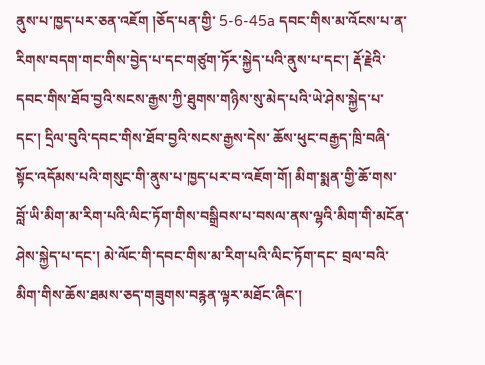ནུས་པ་ཁྱད་པར་ཅན་འཇོག །ཅོད་པན་གྱི་ 5-6-45a དབང་གིས་མ་འོངས་པ་ན་རིགས་བདག་གང་གིས་བྱེད་པ་དང་གཙུག་ཏོར་སྐྱེད་པའི་ནུས་པ་དང་། རྡོ་རྗེའི་དབང་གིས་ཐོབ་བྱའི་སངས་རྒྱས་ཀྱི་ཐུགས་གཉིས་སུ་མེད་པའི་ཡེ་ཤེས་སྐྱེད་པ་དང་། དྲིལ་བུའི་དབང་གིས་ཐོབ་བྱའི་སངས་རྒྱས་དེས་ ཆོས་ཕུང་བརྒྱད་ཁྲི་བཞི་སྟོང་འདོམས་པའི་གསུང་གི་ནུས་པ་ཁྱད་པར་བ་འཇོག་གོ། མིག་སྨན་གྱི་ཆོ་གས་བློ་ཡི་མིག་མ་རིག་པའི་ལིང་ཏོག་གིས་བསྒྲིབས་པ་བསལ་ནས་ལྷའི་མིག་གི་མངོན་ཤེས་སྐྱེད་པ་དང་། མེ་ལོང་གི་དབང་གིས་མ་རིག་པའི་ལིང་ཏོག་དང་ བྲལ་བའི་མིག་གིས་ཆོས་ཐམས་ཅད་གཟུགས་བརྙན་ལྟར་མཐོང་ཞིང་།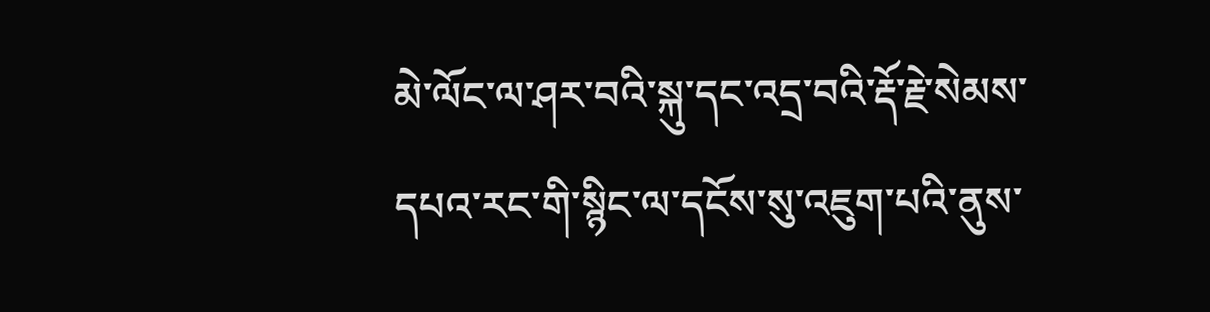མེ་ལོང་ལ་ཤར་བའི་སྐུ་དང་འདྲ་བའི་རྡོ་རྗེ་སེམས་དཔའ་རང་གི་སྙིང་ལ་དངོས་སུ་འཇུག་པའི་ནུས་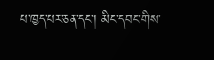པ་ཁྱད་པར་ཅན་དང་། མིང་དབང་གིས་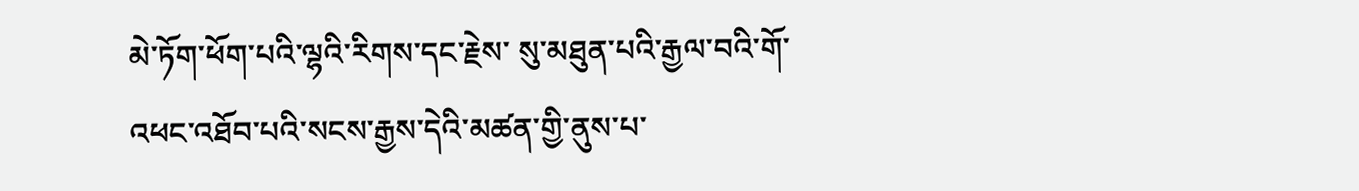མེ་ཏོག་ཕོག་པའི་ལྷའི་རིགས་དང་རྗེས་ སུ་མཐུན་པའི་རྒྱལ་བའི་གོ་འཕང་འཐོབ་པའི་སངས་རྒྱས་དེའི་མཚན་གྱི་ནུས་པ་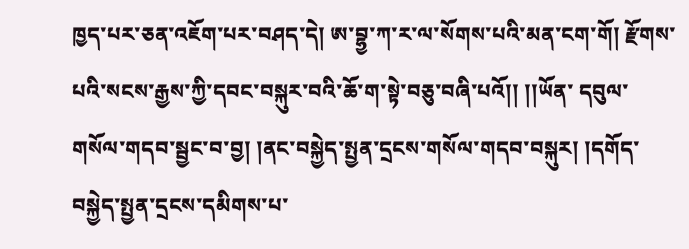ཁྱད་པར་ཅན་འཇོག་པར་བཤད་དེ། ཨ་བྷྱ་ཀ་ར་ལ་སོགས་པའི་མན་ངག་གོ། རྫོགས་པའི་སངས་རྒྱས་ཀྱི་དབང་བསྐུར་བའི་ཆོ་ག་སྟེ་བཅུ་བཞི་པའོ།། །།ཡོན་ དབུལ་གསོལ་གདབ་སྦྱང་བ་བྱ། །ནང་བསྐྱེད་སྤྱན་དྲངས་གསོལ་གདབ་བསྐུར། །དགོད་བསྐྱེད་སྤྱན་དྲངས་དམིགས་པ་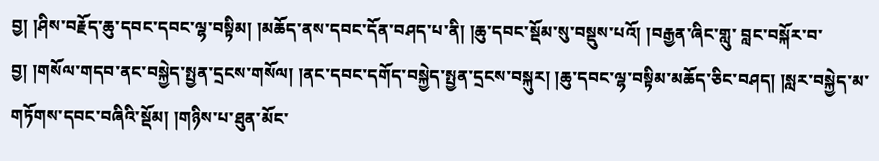བྱ། །ཤིས་བརྗོད་ཆུ་དབང་དབང་ལྷ་བསྟིམ། །མཆོད་ནས་དབང་དོན་བཤད་པ་ནི། །ཆུ་དབང་སྡོམ་སུ་བསྡུས་པའོ། །བརྒྱན་ཞིང་གླུ་ བླང་བསྐོར་བ་བྱ། །གསོལ་གདབ་ནང་བསྐྱེད་སྤྱན་དྲངས་གསོལ། །ནང་དབང་དགོད་བསྐྱེད་སྤྱན་དྲངས་བསྐུར། །ཆུ་དབང་ལྷ་བསྟིམ་མཆོད་ཅིང་བཤད། །སླར་བསྐྱེད་མ་གཏོགས་དབང་བཞིའི་སྡོམ། །གཉིས་པ་ཐུན་མོང་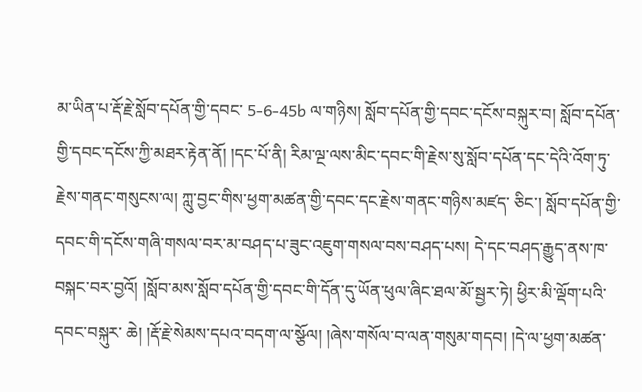མ་ཡིན་པ་རྡོ་རྗེ་སློབ་དཔོན་གྱི་དབང་ 5-6-45b ལ་གཉིས། སློབ་དཔོན་གྱི་དབང་དངོས་བསྐུར་བ། སློབ་དཔོན་གྱི་དབང་དངོས་ཀྱི་མཐར་རྟེན་ནོ། །དང་པོ་ནི། རིམ་ལྔ་ལས་མིང་དབང་གི་རྗེས་སུ་སློབ་དཔོན་དང་དེའི་འོག་ཏུ་རྗེས་གནང་གསུངས་ལ། ཀླུ་བྱང་གིས་ཕྱག་མཚན་གྱི་དབང་དང་རྗེས་གནང་གཉིས་མཛད་ ཅིང་། སློབ་དཔོན་གྱི་དབང་གི་དངོས་གཞི་གསལ་བར་མ་བཤད་པ་ཟུང་འཇུག་གསལ་བས་བཤད་པས། དེ་དང་བཤད་རྒྱུད་ནས་ཁ་བསྐང་བར་བྱའོ། །སློབ་མས་སློབ་དཔོན་གྱི་དབང་གི་དོན་དུ་ཡོན་ཕུལ་ཞིང་ཐལ་མོ་སྦྱར་ཏེ། ཕྱིར་མི་ལྡོག་པའི་དབང་བསྐུར་ ཆེ། །རྡོ་རྗེ་སེམས་དཔའ་བདག་ལ་སྩོལ། །ཞེས་གསོལ་བ་ལན་གསུམ་གདབ། །དེ་ལ་ཕྱག་མཚན་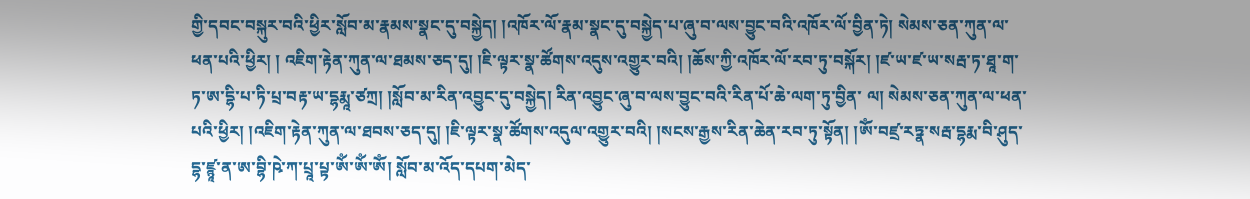གྱི་དབང་བསྐུར་བའི་ཕྱིར་སློབ་མ་རྣམས་སྣང་དུ་བསྐྱེད། །འཁོར་ལོ་རྣམ་སྣང་དུ་བསྐྱེད་པ་ཞུ་བ་ལས་བྱུང་བའི་འཁོར་ལོ་བྱིན་ཏེ། སེམས་ཅན་ཀུན་ལ་ཕན་པའི་ཕྱིར། ། འཇིག་རྟེན་ཀུན་ལ་ཐམས་ཅད་དུ། །ཇི་ལྟར་སྣ་ཚོགས་འདུས་འགྱུར་བའི། །ཆོས་ཀྱི་འཁོར་ལོ་རབ་ཏུ་བསྐོར། །ཛ་ཡ་ཛ་ཡ་སརྦ་ཏ་ཐཱ་ག་ཏ་ཨ་དྷི་པ་ཏི་པྲ་བརྟ་ཡ་དྷརྨཱ་ཙཀྲ། །སློབ་མ་རིན་འབྱུང་དུ་བསྐྱེད། རིན་འབྱུང་ཞུ་བ་ལས་བྱུང་བའི་རིན་པོ་ཆེ་ལག་ཏུ་བྱིན་ ལ། སེམས་ཅན་ཀུན་ལ་ཕན་པའི་ཕྱིར། །འཇིག་རྟེན་ཀུན་ལ་ཐབས་ཅད་དུ། །ཇི་ལྟར་སྣ་ཚོགས་འདུལ་འགྱུར་བའི། །སངས་རྒྱས་རིན་ཆེན་རབ་ཏུ་སྟོན། །ཨོཾ་བཛྲ་རཏྣ་སརྦ་དྷརྨ་བི་ཤུད་དྷ་ཛྙཱ་ན་ཨ་བྷི་ཥེ་ཀ་པྲཱ་པྟ་ཨོཾ་ཨོཾ་ཨོཾ། སློབ་མ་འོད་དཔག་མེད་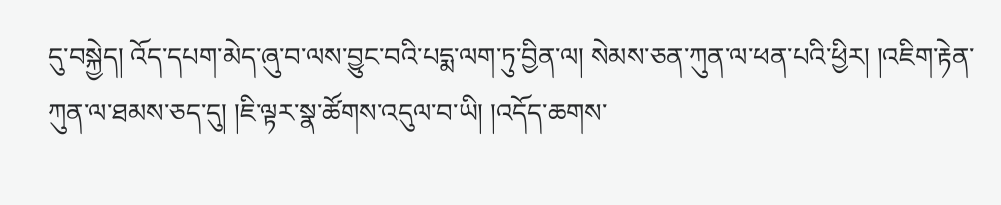དུ་བསྐྱེད། འོད་དཔག་མེད་ཞུ་བ་ལས་བྱུང་བའི་པདྨ་ལག་ཏུ་བྱིན་ལ། སེམས་ཅན་ཀུན་ལ་ཕན་པའི་ཕྱིར། །འཇིག་རྟེན་ཀུན་ལ་ཐམས་ཅད་དུ། །ཇི་ལྟར་སྣ་ཚོགས་འདུལ་བ་ཡི། །འདོད་ཆགས་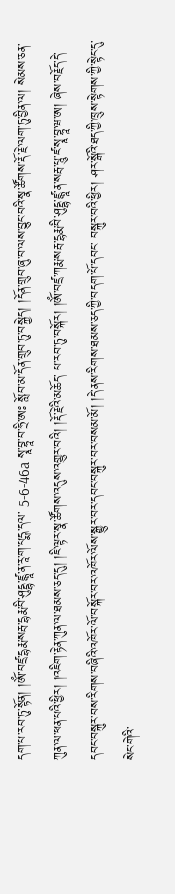དག་པ་རབ་ཏུ་སྟོན། །ཨོཾ་བཛྲ་དྷརྨ་སརྦ་དྷརྨ་བི་ཤུདྡྷ་ཛྙཱ་ན་རཱ་ག་པདྨ་དལ་ 5-6-46a སྭཱ་བྷཱ་བ་ཧྲི་ཨཿ སློབ་མ་དོན་གྲུབ་ཏུ་བསྐྱེད། །དོན་གྲུབ་ཞུ་བ་ལས་བྱུང་བའི་སྣ་ཚོགས་རྡོ་རྗེ་ལག་ཏུ་བྱིན་ལ། སེམས་ཅན་ཀུན་ལ་ཕན་པའི་ཕྱིར། །འཇིག་རྟེན་ཀུན་ལ་ཐམས་ཅད་དུ། །ཇི་ལྟར་སྣ་ཚོགས་འདུས་འགྱུར་བའི། །རྡོ་རྗེའི་མཆོད་ པ་རབ་ཏུ་བསྐོར། །ཨོཾ་བཛྲ་ཀརྨ་སརྦ་དྷརྨ་བི་ཤུདྡྷ་ཛྙཱ་ན་སརྦ་པཱུ་ཛ་སྭཱ་བྷཱ་ཝ་ཨ། ཞེས་བརྗོད་དེ་དབང་བསྐུར་བས་རིགས་བཞིའི་འཁོར་ལོ་བསྐོར་བར་འཁོར་ལོས་སྒྱུར་བར་དབང་བསྐུར་བར་བསམ་མོ། །དེ་ནས་རིགས་ཐམས་ཅད་ཀྱི་བདག་པོ་དབང་ བསྐུར་བའི་ཕྱིར། ཤར་སྒོའི་ཐད་ཀྱི་ཁྲུས་སྟེགས་ཀྱི་སྟེང་དུ་སེང་གེའི་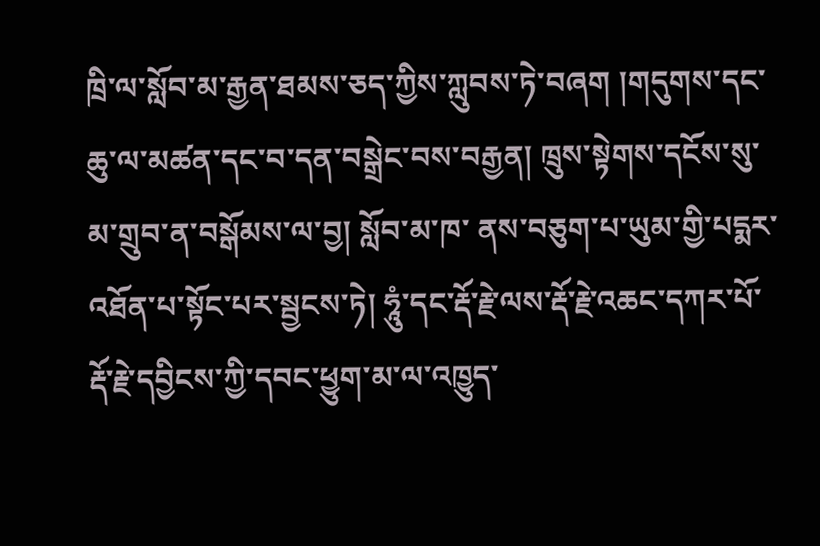ཁྲི་ལ་སློབ་མ་རྒྱན་ཐམས་ཅད་ཀྱིས་ཀླུབས་ཏེ་བཞག །གདུགས་དང་ཆུ་ལ་མཚན་དང་བ་དན་བསྒྲེང་བས་བརྒྱན། ཁྲུས་སྟེགས་དངོས་སུ་མ་གྲུབ་ན་བསྒོམས་ལ་བྱ། སློབ་མ་ཁ་ ནས་བཅུག་པ་ཡུམ་གྱི་པདྨར་འཐོན་པ་སྟོང་པར་སྦྱངས་ཏེ། ཧཱུཾ་དང་རྡོ་རྗེ་ལས་རྡོ་རྗེ་འཆང་དཀར་པོ་རྡོ་རྗེ་དབྱིངས་ཀྱི་དབང་ཕྱུག་མ་ལ་འཁྱུད་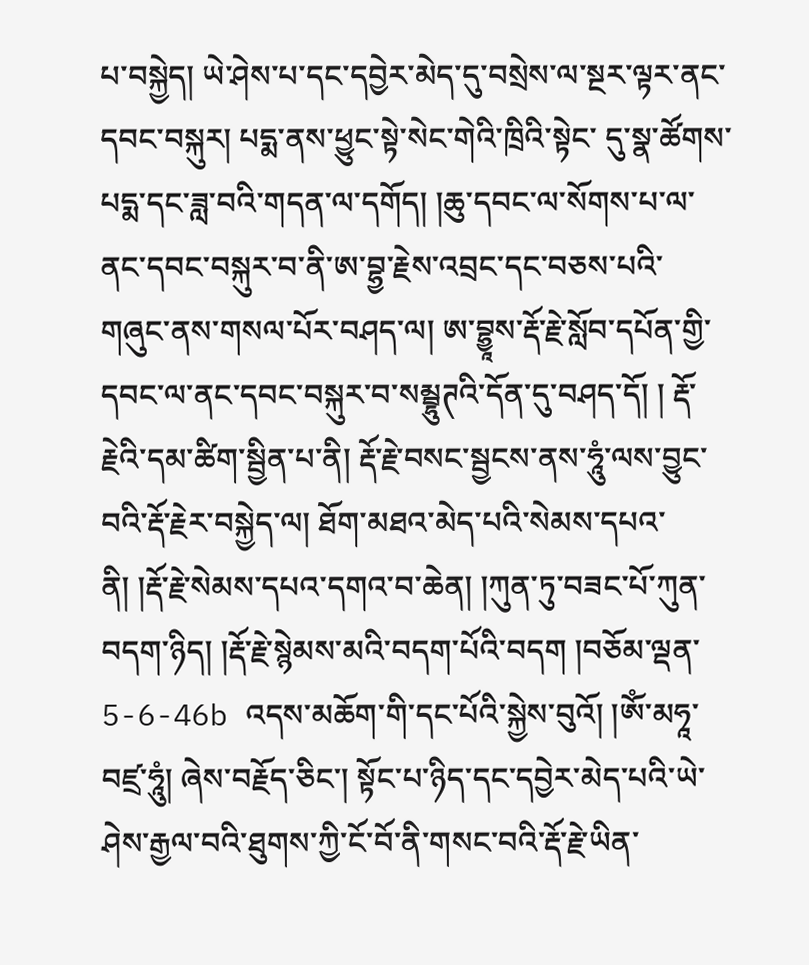པ་བསྐྱེད། ཡེ་ཤེས་པ་དང་དབྱེར་མེད་དུ་བསྲེས་ལ་སྔར་ལྟར་ནང་དབང་བསྐུར། པདྨ་ནས་ཕྱུང་སྟེ་སེང་གེའི་ཁྲིའི་སྟེང་ དུ་སྣ་ཚོགས་པདྨ་དང་ཟླ་བའི་གདན་ལ་དགོད། །ཆུ་དབང་ལ་སོགས་པ་ལ་ནང་དབང་བསྐུར་བ་ནི་ཨ་བྷྱ་རྗེས་འབྲང་དང་བཅས་པའི་གཞུང་ནས་གསལ་པོར་བཤད་ལ། ཨ་བྷྱཱས་རྡོ་རྗེ་སློབ་དཔོན་གྱི་དབང་ལ་ནང་དབང་བསྐུར་བ་སམྦྷུཊའི་དོན་དུ་བཤད་དོ། ། རྡོ་རྗེའི་དམ་ཚིག་སྦྱིན་པ་ནི། རྡོ་རྗེ་བསང་སྦྱངས་ནས་ཧཱུཾ་ལས་བྱུང་བའི་རྡོ་རྗེར་བསྐྱེད་ལ། ཐོག་མཐའ་མེད་པའི་སེམས་དཔའ་ནི། །རྡོ་རྗེ་སེམས་དཔའ་དགའ་བ་ཆེན། །ཀུན་ཏུ་བཟང་པོ་ཀུན་བདག་ཉིད། །རྡོ་རྗེ་སྙེམས་མའི་བདག་པོའི་བདག །བཅོམ་ལྡན་ 5-6-46b འདས་མཆོག་གི་དང་པོའི་སྐྱེས་བུའོ། །ཨོཾ་མཧཱ་བཛྲ་ཧཱུཾ། ཞེས་བརྗོད་ཅིང་། སྟོང་པ་ཉིད་དང་དབྱེར་མེད་པའི་ཡེ་ཤེས་རྒྱལ་བའི་ཐུགས་ཀྱི་ངོ་བོ་ནི་གསང་བའི་རྡོ་རྗེ་ཡིན་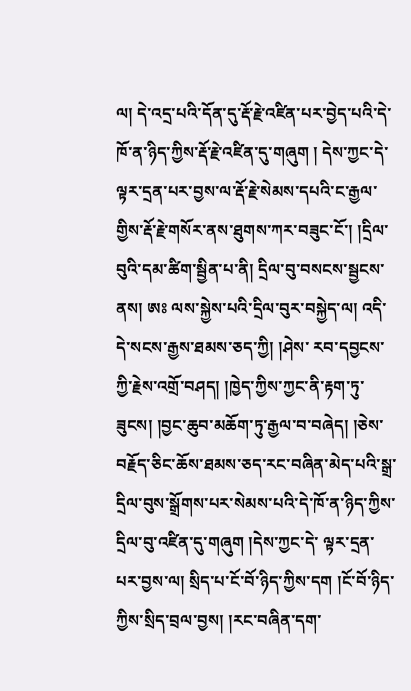ལ། དེ་འདྲ་པའི་དོན་དུ་རྡོ་རྗེ་འཛིན་པར་བྱེད་པའི་དེ་ཁོ་ན་ཉིད་ཀྱིས་རྡོ་རྗེ་འཛིན་དུ་གཞུག ། དེས་ཀྱང་དེ་ལྟར་དྲན་པར་བྱས་ལ་རྡོ་རྗེ་སེམས་དཔའི་ང་རྒྱལ་གྱིས་རྡོ་རྗེ་གསོར་ནས་ཐུགས་ཀར་བཟུང་ངོ་། །དྲིལ་བུའི་དམ་ཚིག་སྦྱིན་པ་ནི། དྲིལ་བུ་བསངས་སྦྱངས་ནས། ཨཿ ལས་སྐྱེས་པའི་དྲིལ་བུར་བསྐྱེད་ལ། འདི་དེ་སངས་རྒྱས་ཐམས་ཅད་ཀྱི། །ཤེས་ རབ་དབྱངས་ཀྱི་རྗེས་འགྲོ་བཤད། །ཁྱེད་ཀྱིས་ཀྱང་ནི་རྟག་ཏུ་ཟུངས། །བྱང་ཆུབ་མཆོག་ཏུ་རྒྱལ་བ་བཞེད། །ཅེས་བརྗོད་ཅིང་ཆོས་ཐམས་ཅད་རང་བཞིན་མེད་པའི་སྒྲ་དྲིལ་བུས་སྒྲོགས་པར་སེམས་པའི་དེ་ཁོ་ན་ཉིད་ཀྱིས་དྲིལ་བུ་འཛིན་དུ་གཞུག །དེས་ཀྱང་དེ་ ལྟར་དྲན་པར་བྱས་ལ། སྲིད་པ་ངོ་བོ་ཉིད་ཀྱིས་དག །ངོ་བོ་ཉིད་ཀྱིས་སྲིད་བྲལ་བྱས། །རང་བཞིན་དག་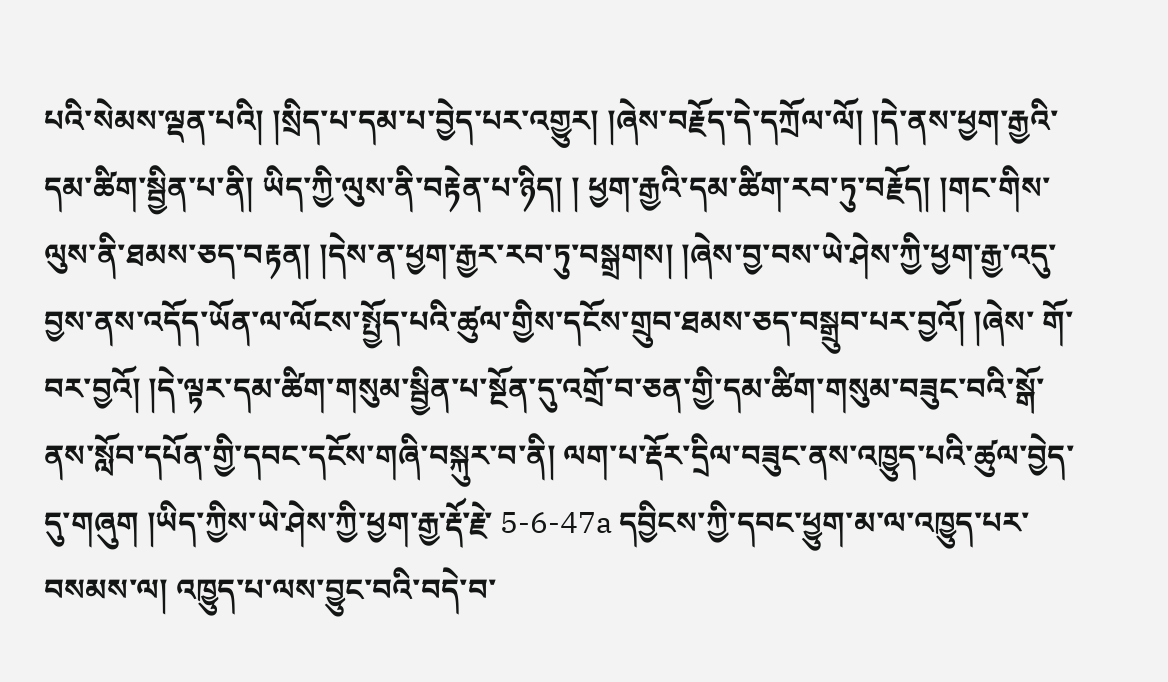པའི་སེམས་ལྡན་པའི། །སྲིད་པ་དམ་པ་བྱེད་པར་འགྱུར། །ཞེས་བརྗོད་དེ་དཀྲོལ་ལོ། །དེ་ནས་ཕྱག་རྒྱའི་དམ་ཚིག་སྦྱིན་པ་ནི། ཡིད་ཀྱི་ལུས་ནི་བརྟེན་པ་ཉིད། ། ཕྱག་རྒྱའི་དམ་ཚིག་རབ་ཏུ་བརྗོད། །གང་གིས་ལུས་ནི་ཐམས་ཅད་བརྟན། །དེས་ན་ཕྱག་རྒྱར་རབ་ཏུ་བསྒྲགས། །ཞེས་བྱ་བས་ཡེ་ཤེས་ཀྱི་ཕྱག་རྒྱ་འདུ་བྱས་ནས་འདོད་ཡོན་ལ་ལོངས་སྤྱོད་པའི་ཚུལ་གྱིས་དངོས་གྲུབ་ཐམས་ཅད་བསྒྲུབ་པར་བྱའོ། །ཞེས་ གོ་བར་བྱའོ། །དེ་ལྟར་དམ་ཚིག་གསུམ་སྦྱིན་པ་སྔོན་དུ་འགྲོ་བ་ཅན་གྱི་དམ་ཚིག་གསུམ་བཟུང་བའི་སྒོ་ནས་སློབ་དཔོན་གྱི་དབང་དངོས་གཞི་བསྐུར་བ་ནི། ལག་པ་རྡོར་དྲིལ་བཟུང་ནས་འཁྱུད་པའི་ཚུལ་བྱེད་དུ་གཞུག །ཡིད་ཀྱིས་ཡེ་ཤེས་ཀྱི་ཕྱག་རྒྱ་རྡོ་རྗེ་ 5-6-47a དབྱིངས་ཀྱི་དབང་ཕྱུག་མ་ལ་འཁྱུད་པར་བསམས་ལ། འཁྱུད་པ་ལས་བྱུང་བའི་བདེ་བ་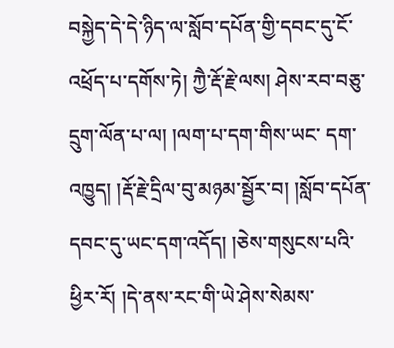བསྐྱེད་དེ་དེ་ཉིད་ལ་སློབ་དཔོན་གྱི་དབང་དུ་ངོ་འཕྲོད་པ་དགོས་ཏེ། ཀྱཻ་རྡོ་རྗེ་ལས། ཤེས་རབ་བཅུ་དྲུག་ལོན་པ་ལ། །ལག་པ་དག་གིས་ཡང་ དག་འཁྱུད། །རྡོ་རྗེ་དྲིལ་བུ་མཉམ་སྦྱོར་བ། །སློབ་དཔོན་དབང་དུ་ཡང་དག་འདོད། །ཅེས་གསུངས་པའི་ཕྱིར་རོ། །དེ་ནས་རང་གི་ཡེ་ཤེས་སེམས་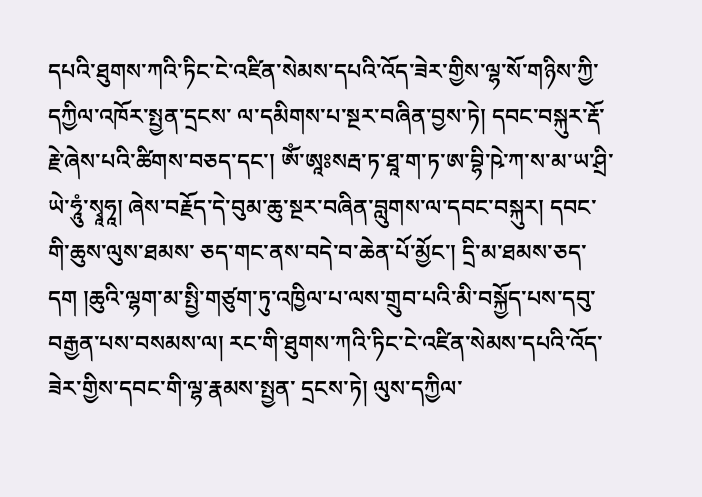དཔའི་ཐུགས་ཀའི་ཏིང་ངེ་འཛིན་སེམས་དཔའི་འོད་ཟེར་གྱིས་ལྷ་སོ་གཉིས་ཀྱི་དཀྱིལ་འཁོར་སྤྱན་དྲངས་ ལ་དམིགས་པ་སྔར་བཞིན་བྱས་ཏེ། དབང་བསྐུར་རྡོ་རྗེ་ཞེས་པའི་ཚིགས་བཅད་དང་། ཨོཾ་ཨཱཿསརྦ་ཏ་ཐཱ་ག་ཏ་ཨ་བྷི་ཥེ་ཀ་ས་མ་ཡ་ཤྲི་ཡེ་ཧཱུཾ་སྭཱཧཱ། ཞེས་བརྗོད་དེ་བུམ་ཆུ་སྔར་བཞིན་བླུགས་ལ་དབང་བསྐུར། དབང་གི་ཆུས་ལུས་ཐམས་ ཅད་གང་ནས་བདེ་བ་ཆེན་པོ་མྱོང་། དྲི་མ་ཐམས་ཅད་དག །ཆུའི་ལྷག་མ་སྤྱི་གཙུག་ཏུ་འཁྱིལ་པ་ལས་གྲུབ་པའི་མི་བསྐྱོད་པས་དབུ་བརྒྱན་པས་བསམས་ལ། རང་གི་ཐུགས་ཀའི་ཏིང་ངེ་འཛིན་སེམས་དཔའི་འོད་ཟེར་གྱིས་དབང་གི་ལྷ་རྣམས་སྤྱན་ དྲངས་ཏེ། ལུས་དཀྱིལ་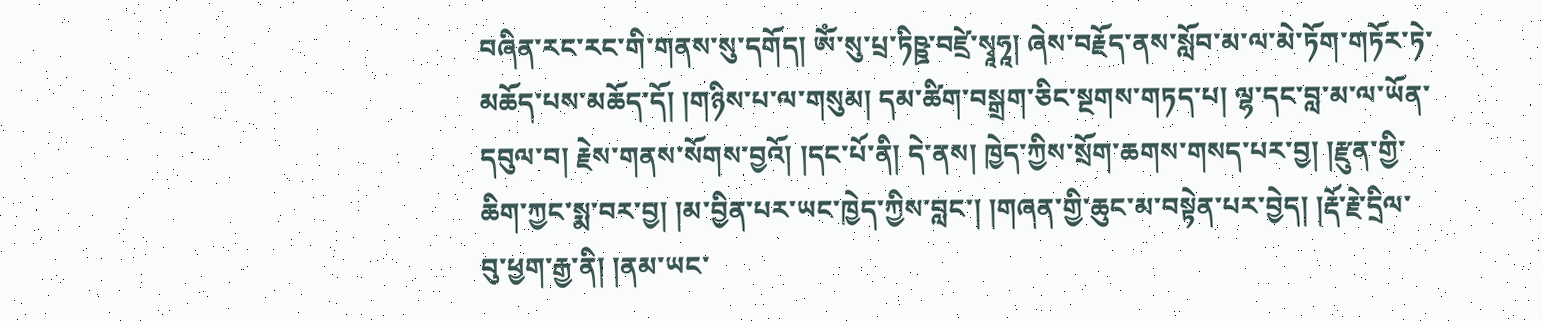བཞིན་རང་རང་གི་གནས་སུ་དགོད། ཨོཾ་སུ་པྲ་ཏིཥྛ་བཛྲེ་སྭཱཧཱ། ཞེས་བརྗོད་ནས་སློབ་མ་ལ་མེ་ཏོག་གཏོར་ཏེ་མཆོད་པས་མཆོད་དོ། །གཉིས་པ་ལ་གསུམ། དམ་ཚིག་བསྒྲག་ཅིང་སྔགས་གཏད་པ། ལྷ་དང་བླ་མ་ལ་ཡོན་ དབུལ་བ། རྗེས་གནས་སོགས་བྱའོ། །དང་པོ་ནི། དེ་ནས། ཁྱེད་ཀྱིས་སྲོག་ཆགས་གསད་པར་བྱ། །རྫུན་གྱི་ཆིག་ཀྱང་སྨ་བར་བྱ། །མ་བྱིན་པར་ཡང་ཁྱེད་ཀྱིས་བླང་། །གཞན་གྱི་ཆུང་མ་བསྟེན་པར་བྱེད། །རྡོ་རྗེ་དྲིལ་བུ་ཕྱག་རྒྱ་ནི། །ནམ་ཡང་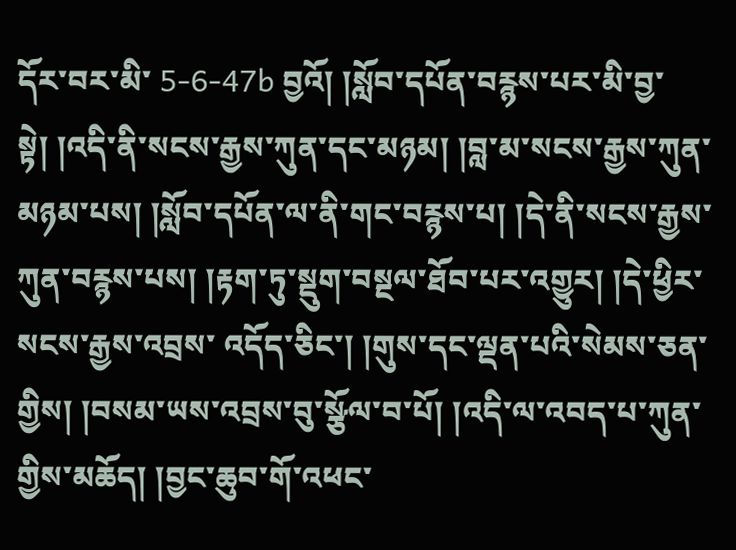དོར་བར་མི་ 5-6-47b བྱའོ། །སློབ་དཔོན་བརྙས་པར་མི་བྱ་སྟེ། །འདི་ནི་སངས་རྒྱས་ཀུན་དང་མཉམ། །བླ་མ་སངས་རྒྱས་ཀུན་མཉམ་པས། །སློབ་དཔོན་ལ་ནི་གང་བརྙས་པ། །དེ་ནི་སངས་རྒྱས་ཀུན་བརྙས་པས། །རྟག་ཏུ་སྡུག་བསྔལ་ཐོབ་པར་འགྱུར། །དེ་ཕྱིར་སངས་རྒྱས་འབྲས་ འདོད་ཅིང་། །གུས་དང་ལྡན་པའི་སེམས་ཅན་གྱིས། །བསམ་ཡས་འབྲས་བུ་སྩོལ་བ་པོ། །འདི་ལ་འབད་པ་ཀུན་གྱིས་མཆོད། །བྱང་ཆུབ་གོ་འཕང་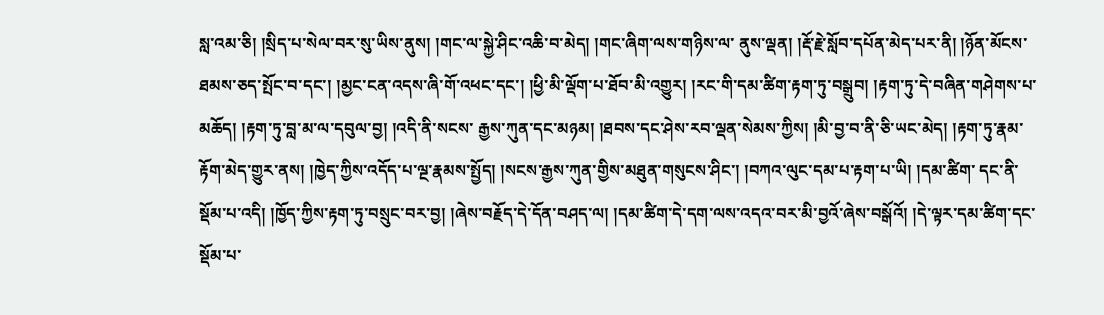སླ་འམ་ཅི། །སྲིད་པ་སེལ་བར་སུ་ཡིས་ནུས། །གང་ལ་སྐྱེ་ཤིང་འཆི་བ་མེད། །གང་ཞིག་ལས་གཉིས་ལ་ ནུས་ལྡན། །རྡོ་རྗེ་སློབ་དཔོན་མེད་པར་ནི། །ཉོན་མོངས་ཐམས་ཅད་སྤོང་བ་དང་། །མྱང་ངན་འདས་ཞི་གོ་འཕང་དང་། །ཕྱི་མི་ལྡོག་པ་ཐོབ་མི་འགྱུར། །རང་གི་དམ་ཚིག་རྟག་ཏུ་བསྒྲུབ། །རྟག་ཏུ་དེ་བཞིན་གཤེགས་པ་མཆོད། །རྟག་ཏུ་བླ་མ་ལ་དབུལ་བྱ། །འདི་ནི་སངས་ རྒྱས་ཀུན་དང་མཉམ། །ཐབས་དང་ཤེས་རབ་ལྡན་སེམས་ཀྱིས། །མི་བྱ་བ་ནི་ཅི་ཡང་མེད། །རྟག་ཏུ་རྣམ་རྟོག་མེད་གྱུར་ནས། །ཁྱེད་ཀྱིས་འདོད་པ་ལྔ་རྣམས་སྤྱོད། །སངས་རྒྱས་ཀུན་གྱིས་མཐུན་གསུངས་ཤིང་། །བཀའ་ལུང་དམ་པ་རྟག་པ་ཡི། །དམ་ཚིག་ དང་ནི་སྡོམ་པ་འདི། །ཁྱོད་ཀྱིས་རྟག་ཏུ་བསྲུང་བར་བྱ། །ཞེས་བརྗོད་དེ་དོན་བཤད་ལ། །དམ་ཚིག་དེ་དག་ལས་འདའ་བར་མི་བྱའོ་ཞེས་བསྒོའོ། །དེ་ལྟར་དམ་ཚིག་དང་སྡོམ་པ་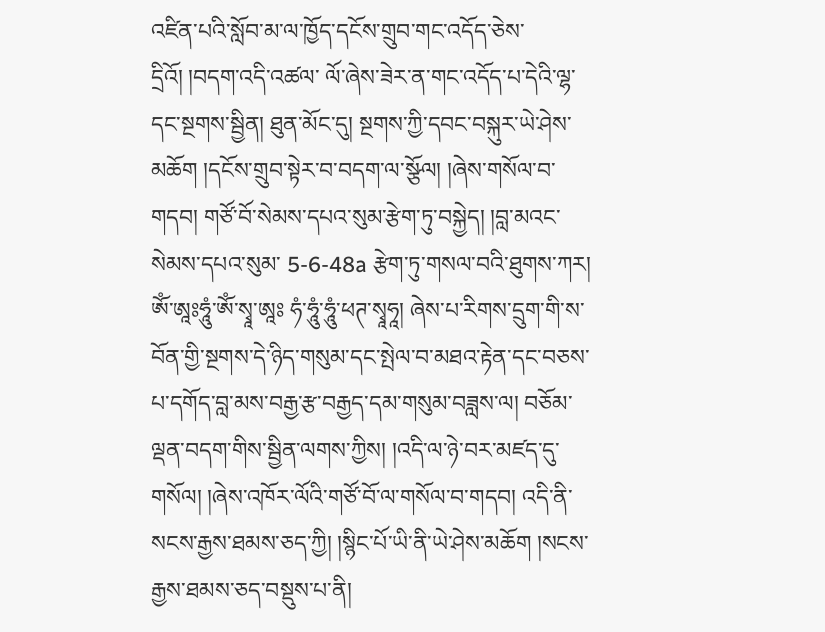འཛིན་པའི་སློབ་མ་ལ་ཁྱོད་དངོས་གྲུབ་གང་འདོད་ཅེས་དྲིའོ། །བདག་འདི་འཚལ་ ལོ་ཞེས་ཟེར་ན་གང་འདོད་པ་དེའི་ལྷ་དང་སྔགས་སྦྱིན། ཐུན་མོང་དུ། སྔགས་ཀྱི་དབང་བསྐུར་ཡེ་ཤེས་མཆོག །དངོས་གྲུབ་སྟེར་བ་བདག་ལ་སྩོལ། །ཞེས་གསོལ་བ་གདབ། གཙོ་བོ་སེམས་དཔའ་སུམ་རྩེག་ཏུ་བསྐྱེད། །བླ་མའང་སེམས་དཔའ་སུམ་ 5-6-48a རྩེག་ཏུ་གསལ་བའི་ཐུགས་ཀར། ཨོཾ་ཨཱཿཧཱུཾ་ཨོཾ་སྭཱ་ཨཱཿ ཧཾ་ཧཱུཾ་ཧཱུཾ་ཕཊ་སྭཱཧཱ། ཞེས་པ་རིགས་དྲུག་གི་ས་བོན་གྱི་སྔགས་དེ་ཉིད་གསུམ་དང་སྤེལ་བ་མཐའ་རྟེན་དང་བཅས་པ་དགོད་བླ་མས་བརྒྱ་རྩ་བརྒྱད་དམ་གསུམ་བཟླས་ལ། བཅོམ་ ལྡན་བདག་གིས་སྦྱིན་ལགས་ཀྱིས། །འདི་ལ་ཉེ་བར་མཛད་དུ་གསོལ། །ཞེས་འཁོར་ལོའི་གཙོ་བོ་ལ་གསོལ་བ་གདབ། འདི་ནི་སངས་རྒྱས་ཐམས་ཅད་ཀྱི། །སྙིང་པོ་ཡི་ནི་ཡེ་ཤེས་མཆོག །སངས་རྒྱས་ཐམས་ཅད་བསྡུས་པ་ནི།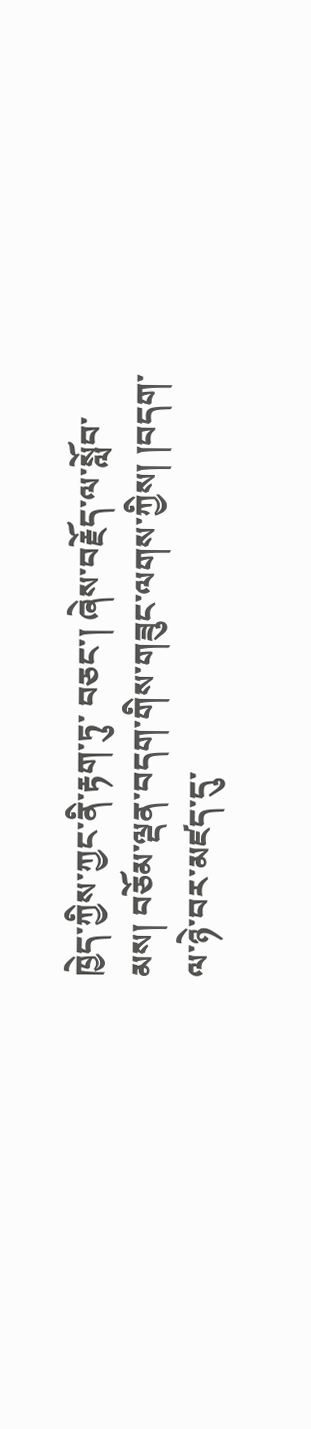ཁྱེད་ཀྱིས་ཀྱང་ནི་རྟག་ཏུ་ བཅང་། ཞེས་བརྗོད་ལ་སློབ་མས། བཅོམ་ལྡན་བདག་གིས་གཟུང་ལགས་ཀྱིས། །བདག་ལ་ཉེ་བར་མཛད་དུ་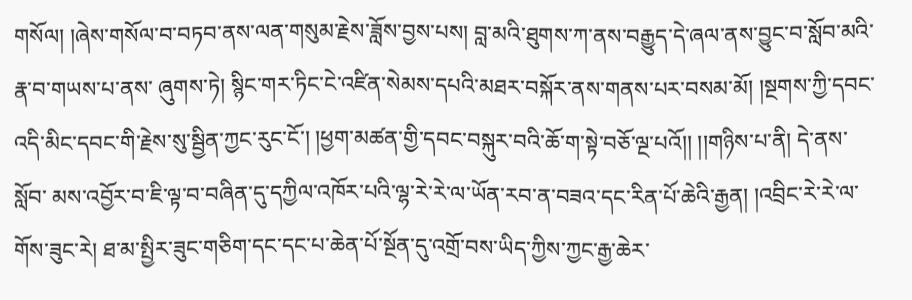གསོལ། །ཞེས་གསོལ་བ་བཏབ་ནས་ལན་གསུམ་རྗེས་ཟློས་བྱས་པས། བླ་མའི་ཐུགས་ཀ་ནས་བརྒྱུད་དེ་ཞལ་ནས་བྱུང་བ་སློབ་མའི་རྣ་བ་གཡས་པ་ནས་ ཞུགས་ཏེ། སྙིང་གར་ཏིང་ངེ་འཛིན་སེམས་དཔའི་མཐར་བསྐོར་ནས་གནས་པར་བསམ་མོ། །སྔགས་ཀྱི་དབང་འདི་མིང་དབང་གི་རྗེས་སུ་སྦྱིན་ཀྱང་རུང་ངོ་། །ཕྱག་མཚན་གྱི་དབང་བསྐུར་བའི་ཆོ་ག་སྟེ་བཅོ་ལྔ་པའོ།། །།གཉིས་པ་ནི། དེ་ནས་སློབ་ མས་འབྱོར་བ་ཇི་ལྟ་བ་བཞིན་དུ་དཀྱིལ་འཁོར་པའི་ལྷ་རེ་རེ་ལ་ཡོན་རབ་ན་བཟའ་དང་རིན་པོ་ཆེའི་རྒྱན། །འབྲིང་རེ་རེ་ལ་གོས་ཟུང་རེ། ཐ་མ་སྤྱིར་ཟུང་གཅིག་དང་དང་པ་ཆེན་པོ་སྔོན་དུ་འགྲོ་བས་ཡིད་ཀྱིས་ཀྱང་རྒྱ་ཆེར་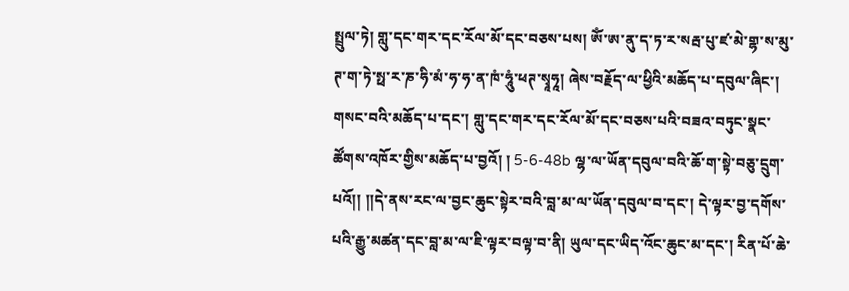སྤྲུལ་ཏེ། གླུ་དང་གར་དང་རོལ་མོ་དང་བཅས་པས། ཨོཾ་ཨ་ནུ་ད་ཏ་ར་སརྦ་པུ་ཛ་མེ་གྷ་ས་མུ་ཊ་ག་ཏེ་སྥ་ར་ཎ་ཧི་མཾ་ཧ་ཧ་ན་ཁཾ་ཧཱུཾ་ཕཊ་སྭཱཧཱ། ཞེས་བརྗོད་ལ་ཕྱིའི་མཆོད་པ་དབུལ་ཞིང་། གསང་བའི་མཆོད་པ་དང་། གླུ་དང་གར་དང་རོལ་མོ་དང་བཅས་པའི་བཟའ་བཏུང་སྣང་ཚོགས་འཁོར་གྱིས་མཆོད་པ་བྱའོ། ། 5-6-48b ལྷ་ལ་ཡོན་དབུལ་བའི་ཆོ་ག་སྟེ་བཅུ་དྲུག་པའོ།། །།དེ་ནས་རང་ལ་བྱང་ཆུང་སྟེར་བའི་བླ་མ་ལ་ཡོན་དབུལ་བ་དང་། དེ་ལྟར་བྱ་དགོས་པའི་རྒྱུ་མཚན་དང་བླ་མ་ལ་ཇི་ལྟར་བལྟ་བ་ནི། ཡུལ་དང་ཡིད་འོང་ཆུང་མ་དང་། རིན་པོ་ཆེ་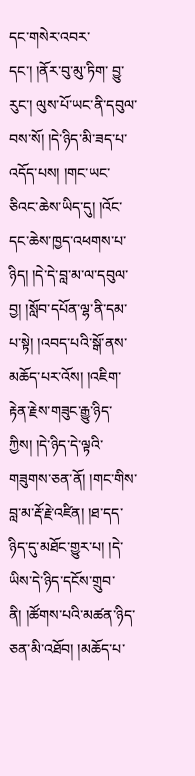དང་གསེར་འབར་དང་། །ནོར་བུ་མུ་ཏིག་ བྱུ་རུང་། ལུས་པོ་ཡང་ནི་དབུལ་བས་སོ། །དེ་ཉིད་མི་ཟད་པ་འདོད་པས། །གང་ཡང་ཅིའང་ཆེས་ཡིད་དུ། །འོང་དང་ཆེས་ཁྱད་འཕགས་པ་ཉིད། །དེ་དེ་བླ་མ་ལ་དབུལ་བྱ། །སློབ་དཔོན་ལྷ་ནི་དམ་པ་སྟེ། །འབད་པའི་སྒོ་ནས་མཆོད་པར་འོས། །འཇིག་རྟེན་རྗེས་གཟུང་རྒྱུ་ཉིད་ ཀྱིས། །དེ་ཉིད་དེ་ལྟའི་གཟུགས་ཅན་ནོ། །གང་གིས་བླ་མ་རྡོ་རྗེ་འཛིན། །ཐ་དད་ཉིད་དུ་མཐོང་གྱུར་པ། །དེ་ཡིས་དེ་ཉིད་དངོས་གྲུབ་ནི། །ཚོགས་པའི་མཚན་ཉིད་ཅན་མི་འཐོབ། །མཆོད་པ་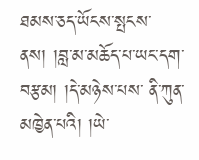ཐམས་ཅད་ཡོངས་སྤངས་ནས། །བླ་མ་མཆོད་པ་ཡང་དག་བརྩམ། །དེ་མཉེས་པས་ ནི་ཀུན་མཁྱེན་པའི། །ཡེ་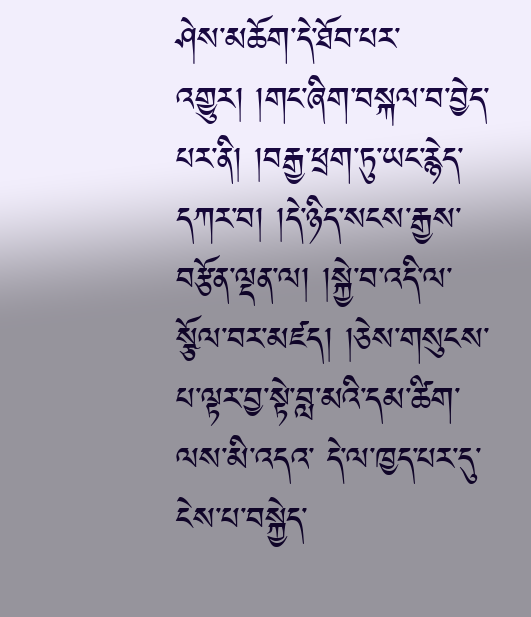ཤེས་མཆོག་དེ་ཐོབ་པར་འགྱུར། །གང་ཞིག་བསྐལ་བ་བྱེད་པར་ནི། །བརྒྱ་ཕྲག་ཏུ་ཡང་རྙེད་དཀར་བ། །དེ་ཉིད་སངས་རྒྱས་བརྩོན་ལྡན་ལ། །སྐྱེ་བ་འདི་ལ་སྩོལ་བར་མཛད། །ཅེས་གསུངས་པ་ལྟར་བྱ་སྟེ་བླ་མའི་དམ་ཚིག་ལས་མི་འདའ་ དེ་ལ་ཁྱད་པར་དུ་ངེས་པ་བསྐྱེད་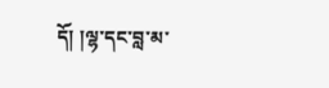དོ། །ལྷ་དང་བླ་མ་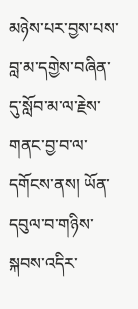མཉེས་པར་བྱས་པས་བླ་མ་དགྱེས་བཞིན་དུ་སློབ་མ་ལ་རྗེས་གནང་བྱ་བ་ལ་དགོངས་ནས། ཡོན་དབུལ་བ་གཉིས་སྐབས་འདིར་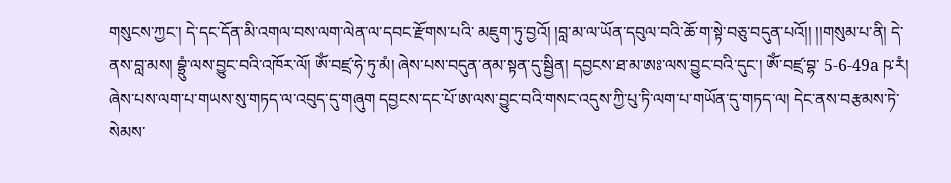གསུངས་ཀྱང་། དེ་དང་དོན་མི་འགལ་བས་ལག་ལེན་ལ་དབང་རྫོགས་པའི་ མཇུག་ཏུ་བྱའོ། །བླ་མ་ལ་ཡོན་དབུལ་བའི་ཆོ་ག་སྟེ་བཅུ་བདུན་པའོ།། །།གསུམ་པ་ནི། དེ་ནས་བླ་མས། བྷྲུཾ་ལས་བྱུང་བའི་འཁོར་ལོ། ཨོཾ་བཛྲ་ཧེ་ཏུ་མཾ། ཞེས་པས་བདུན་ནམ་སྟན་དུ་སྦྱིན། དབྱངས་ཐ་མ་ཨཿ་ལས་བྱུང་བའི་དུང་། ཨོཾ་བཛྲ་བྷ་ 5-6-49a ཥ་རཾ། ཞེས་པས་ལག་པ་གཡས་སུ་གཏད་ལ་འབུད་དུ་གཞུག དབྱངས་དང་པོ་ཨ་ལས་བྱུང་བའི་གསང་འདུས་ཀྱི་པུ་ཏི་ལག་པ་གཡོན་དུ་གཏད་ལ། དེང་ནས་བརྩམས་ཏེ་སེམས་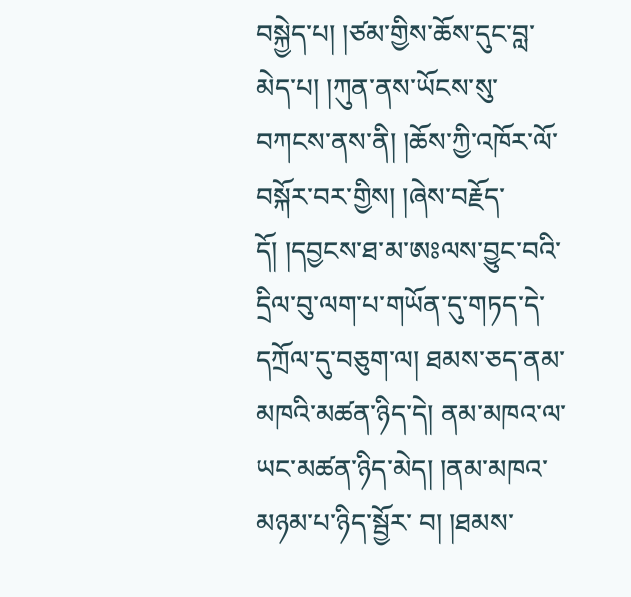བསྐྱེད་པ། །ཙམ་གྱིས་ཆོས་དུང་བླ་མེད་པ། །ཀུན་ནས་ཡོངས་སུ་ བཀངས་ནས་ནི། །ཆོས་ཀྱི་འཁོར་ལོ་བསྐོར་བར་གྱིས། །ཞེས་བརྗོད་དོ། །དབྱངས་ཐ་མ་ཨཿལས་བྱུང་བའི་དྲིལ་བུ་ལག་པ་གཡོན་དུ་གཏད་དེ་དཀྲོལ་དུ་བཅུག་ལ། ཐམས་ཅད་ནམ་མཁའི་མཚན་ཉིད་དེ། ནམ་མཁའ་ལ་ཡང་མཚན་ཉིད་མེད། །ནམ་མཁའ་མཉམ་པ་ཉིད་སྦྱོར་ བ། །ཐམས་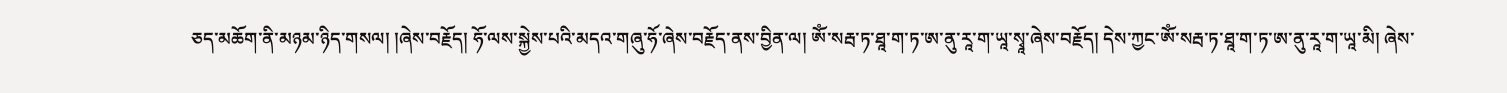ཅད་མཆོག་ནི་མཉམ་ཉིད་གསལ། །ཞེས་བརྗོད། ཧོ་ལས་སྐྱེས་པའི་མདའ་གཞུ་ཧོ་ཞེས་བརྗོད་ནས་བྱིན་ལ། ཨོཾ་སརྦ་ཏ་ཐཱ་ག་ཏ་ཨ་ནུ་རཱ་ག་ཡཱ་སྭཱ་ཞེས་བརྗོད། དེས་ཀྱང་ཨོཾ་སརྦ་ཏ་ཐཱ་ག་ཏ་ཨ་ནུ་རཱ་ག་ཡཱ་མི། ཞེས་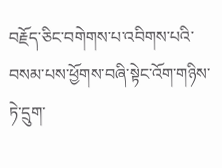བརྗོད་ཅིང་བགེགས་པ་འབིགས་པའི་ བསམ་པས་ཕྱོགས་བཞི་སྟེང་འོག་གཉིས་ཏེ་དྲུག་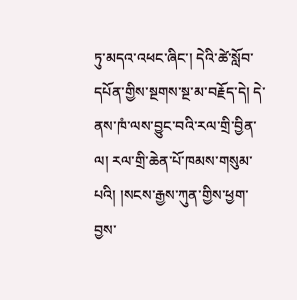ཏུ་མདའ་འཕང་ཞིང་། དེའི་ཚེ་སློབ་དཔོན་གྱིས་སྔགས་སྔ་མ་བརྗོད་དེ། དེ་ནས་ཁཾ་ལས་བྱུང་བའི་རལ་གྲི་བྱིན་ལ། རལ་གྲི་ཆེན་པོ་ཁམས་གསུམ་པའི། །སངས་རྒྱས་ཀུན་གྱིས་ཕྱག་བྱས་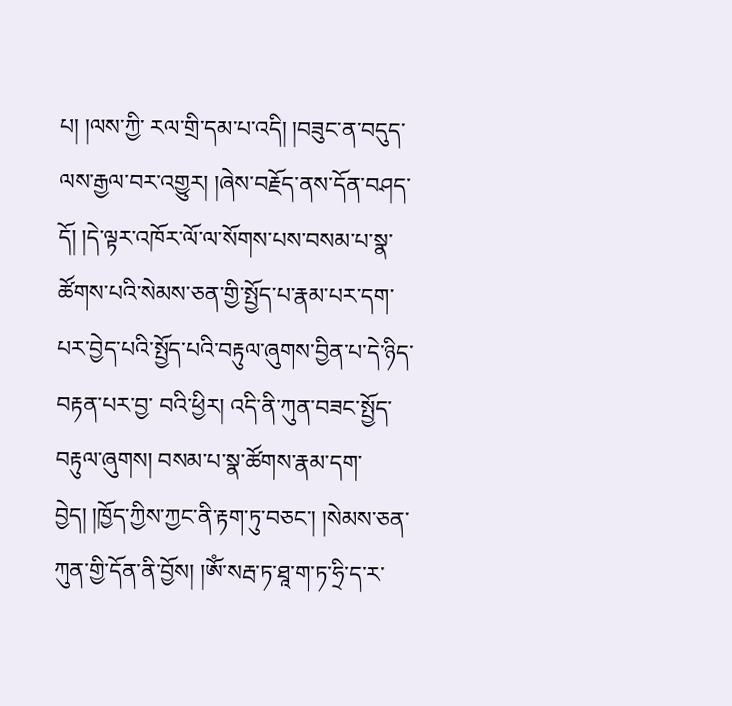པ། །ལས་ཀྱི་ རལ་གྲི་དམ་པ་འདི། །བཟུང་ན་བདུད་ལས་རྒྱལ་བར་འགྱུར། །ཞེས་བརྗོད་ནས་དོན་བཤད་དོ། །དེ་ལྟར་འཁོར་ལོ་ལ་སོགས་པས་བསམ་པ་སྣ་ཚོགས་པའི་སེམས་ཅན་གྱི་སྤྱོད་པ་རྣམ་པར་དག་པར་བྱེད་པའི་སྤྱོད་པའི་བརྟུལ་ཞུགས་བྱིན་པ་དེ་ཉིད་བརྟན་པར་བྱ་ བའི་ཕྱིར། འདི་ནི་ཀུན་བཟང་སྤྱོད་བརྟུལ་ཞུགས། བསམ་པ་སྣ་ཚོགས་རྣམ་དག་བྱེད། །ཁྱོད་ཀྱིས་ཀྱང་ནི་རྟག་ཏུ་བཅང་། །སེམས་ཅན་ཀུན་གྱི་དོན་ནི་བྱོས། །ཨོཾ་སརྦ་ཏ་ཐཱ་ག་ཏ་ཧྲི་ད་ར་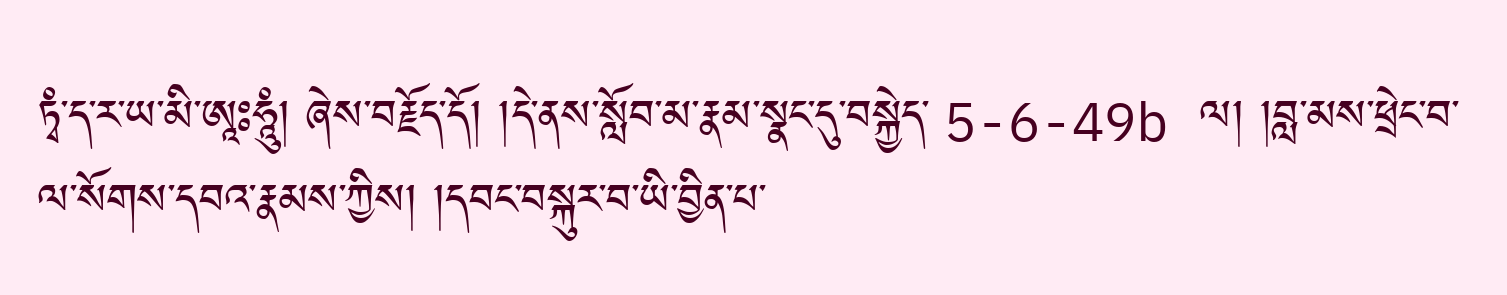ཏྭཾ་ད་ར་ཡ་མི་ཨཱཿཧཱུཾ། ཞེས་བརྗོད་དོ། །དེ་ནས་སློབ་མ་རྣམ་སྣང་དུ་བསྐྱེད་ 5-6-49b ལ། །བླ་མས་ཕྲེང་བ་ལ་སོགས་དབའ་རྣམས་ཀྱིས། །དབང་བསྐུར་བ་ཡི་བྱིན་པ་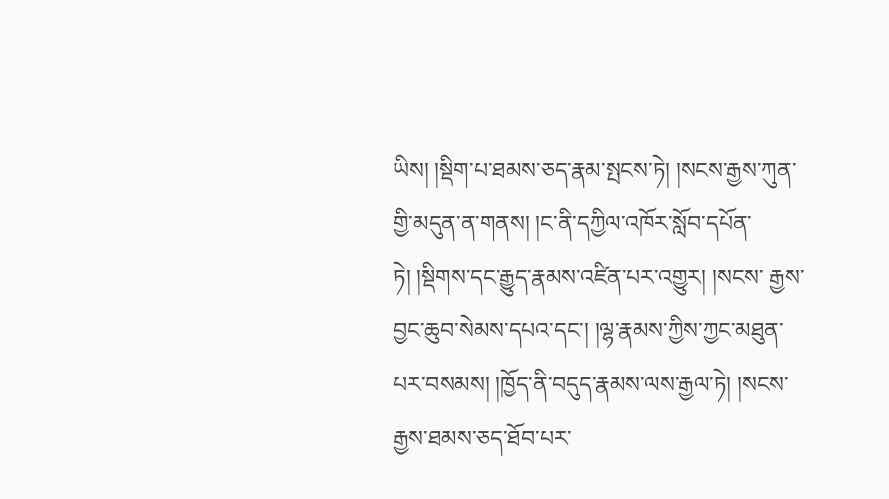ཡིས། །སྡིག་པ་ཐམས་ཅད་རྣམ་སྤངས་ཏེ། །སངས་རྒྱས་ཀུན་གྱི་མདུན་ན་གནས། །ང་ནི་དཀྱིལ་འཁོར་སློབ་དཔོན་ཏེ། །སྡིགས་དང་རྒྱུད་རྣམས་འཛིན་པར་འགྱུར། །སངས་ རྒྱས་བྱང་ཆུབ་སེམས་དཔའ་དང་། །ལྷ་རྣམས་ཀྱིས་ཀྱང་མཐུན་པར་བསམས། །ཁྱོད་ནི་བདུད་རྣམས་ལས་རྒྱལ་ཏེ། །སངས་རྒྱས་ཐམས་ཅད་ཐོབ་པར་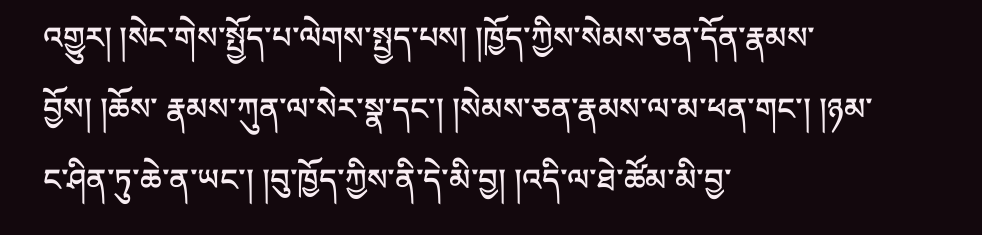འགྱུར། །སེང་གེས་སྤྱོད་པ་ལེགས་སྤྱད་པས། །ཁྱོད་ཀྱིས་སེམས་ཅན་དོན་རྣམས་བྱོས། །ཆོས་ རྣམས་ཀུན་ལ་སེར་སྣ་དང་། །སེམས་ཅན་རྣམས་ལ་མ་ཕན་གང་། །ཉམ་ང་ཤིན་ཏུ་ཆེ་ན་ཡང་། །བུ་ཁྱོད་ཀྱིས་ནི་དེ་མི་བྱ། །འདི་ལ་ཐེ་ཚོམ་མི་བྱ་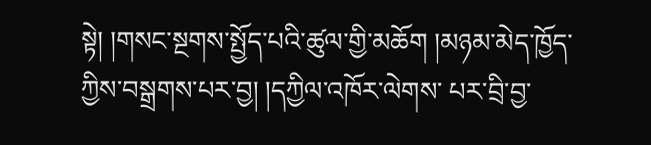སྟེ། །གསང་སྔགས་སྤྱོད་པའི་ཚུལ་གྱི་མཆོག །མཉམ་མེད་ཁྱོད་ཀྱིས་བསྒྲགས་པར་བྱ། །དཀྱིལ་འཁོར་ལེགས་ པར་བྲི་བྱ་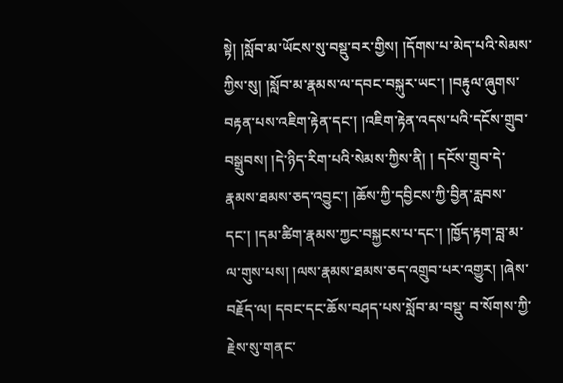སྟེ། །སློབ་མ་ཡོངས་སུ་བསྡུ་བར་གྱིས། །དོགས་པ་མེད་པའི་སེམས་ཀྱིས་སུ། །སློབ་མ་རྣམས་ལ་དབང་བསྐུར་ཡང་། །བརྟུལ་ཞུགས་བརྟན་པས་འཇིག་རྟེན་དང་། །འཇིག་རྟེན་འདས་པའི་དངོས་གྲུབ་བསྒྲུབས། །དེ་ཉིད་རིག་པའི་སེམས་ཀྱིས་ནི། ། དངོས་གྲུབ་དེ་རྣམས་ཐམས་ཅད་འབྱུང་། །ཆོས་ཀྱི་དབྱིངས་ཀྱི་བྱིན་རླབས་དང་། །དམ་ཚིག་རྣམས་ཀྱང་བསྐྱངས་པ་དང་། །ཁྱོད་རྟག་བླ་མ་ལ་གུས་པས། །ལས་རྣམས་ཐམས་ཅད་འགྲུབ་པར་འགྱུར། །ཞེས་བརྗོད་ལ། དབང་དང་ཆོས་བཤད་པས་སློབ་མ་བསྡུ་ བ་སོགས་ཀྱི་རྗེས་སུ་གནང་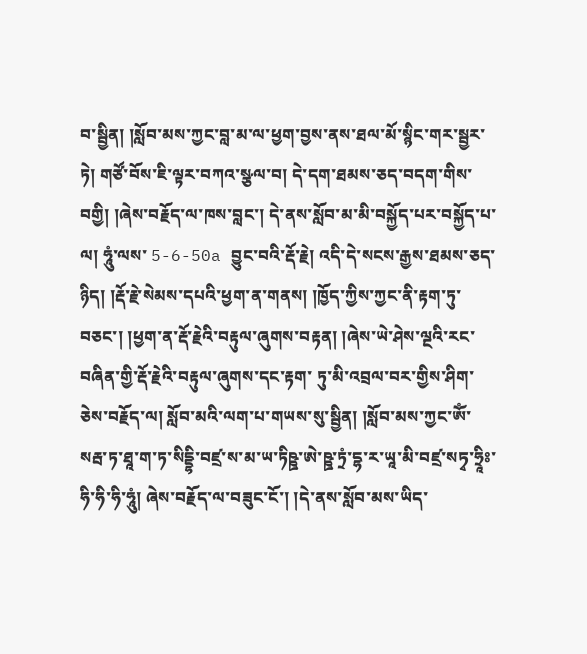བ་སྦྱིན། །སློབ་མས་ཀྱང་བླ་མ་ལ་ཕྱག་བྱས་ནས་ཐལ་མོ་སྙིང་གར་སྦྱར་ཏེ། གཙོ་བོས་ཇི་ལྟར་བཀའ་སྩལ་བ། དེ་དག་ཐམས་ཅད་བདག་གིས་བགྱི། །ཞེས་བརྗོད་ལ་ཁས་བླང་། དེ་ནས་སློབ་མ་མི་བསྐྱོད་པར་བསྐྱོད་པ་ལ། ཧཱུཾ་ལས་ 5-6-50a བྱུང་བའི་རྡོ་རྗེ། འདི་དེ་སངས་རྒྱས་ཐམས་ཅད་ཉིད། །རྡོ་རྗེ་སེམས་དཔའི་ཕྱག་ན་གནས། །ཁྱོད་ཀྱིས་ཀྱང་ནི་རྟག་ཏུ་བཅང་། །ཕྱག་ན་རྡོ་རྗེའི་བརྟུལ་ཞུགས་བརྟན། །ཞེས་ཡེ་ཤེས་ལྔའི་རང་བཞིན་གྱི་རྡོ་རྗེའི་བརྟུལ་ཞུགས་དང་རྟག་ ཏུ་མི་འབྲལ་བར་གྱིས་ཤིག་ཅེས་བརྗོད་ལ། སློབ་མའི་ལག་པ་གཡས་སུ་སྦྱིན། །སློབ་མས་ཀྱང་ཨོཾ་སརྦ་ཏ་ཐཱ་ག་ཏ་སིདྡྷི་བཛྲ་ས་མ་ཡ་ཏིཥྛ་ཨེ་ཥྛ་ཏྲཾ་དྷ་ར་ཡཱ་མི་བཛྲ་སཏྭ་ཧྲཱིཿ་ཧི་ཧི་ཧི་ཧཱུཾ། ཞེས་བརྗོད་ལ་བཟུང་ངོ་། །དེ་ནས་སློབ་མས་ཡིད་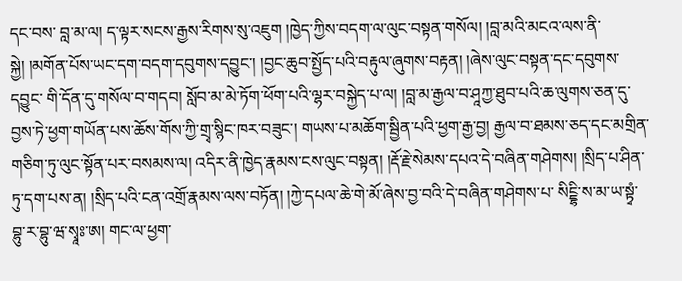དང་བས་ བླ་མ་ལ། ད་ལྟར་སངས་རྒྱས་རིགས་སུ་འཇུག །ཁྱེད་ཀྱིས་བདག་ལ་ལུང་བསྟན་གསོལ། །བླ་མའི་མངའ་ལས་ནི་སྐྱེ། །མགོན་པོས་ཡང་དག་བདག་དབུགས་དབྱུང་། །བྱང་ཆུབ་སྤྱོད་པའི་བརྟུལ་ཞུགས་བརྟན། །ཞེས་ལུང་བསྟན་དང་དབུགས་དབྱུང་ གི་དོན་དུ་གསོལ་བ་གདབ། སློབ་མ་མེ་ཏོག་ཕོག་པའི་ལྷར་བསྐྱེད་པ་ལ། །བླ་མ་རྒྱལ་བ་ཤཱཀྱ་ཐུབ་པའི་ཆ་ལུགས་ཅན་དུ་བྱས་ཏེ་ཕྱག་གཡོན་པས་ཆོས་གོས་ཀྱི་གྲྭ་སྙིང་ཁར་བཟུང་། གཡས་པ་མཆོག་སྦྱིན་པའི་ཕྱག་རྒྱ་བྱ། རྒྱལ་བ་ཐམས་ཅད་དང་མགྲིན་ གཅིག་ཏུ་ལུང་སྟོན་པར་བསམས་ལ། འདིར་ནི་ཁྱེད་རྣམས་ངས་ལུང་བསྟན། །རྡོ་རྗེ་སེམས་དཔའ་དེ་བཞིན་གཤེགས། །སྲིད་པ་ཤིན་ཏུ་དག་པས་ན། །སྲིད་པའི་ངན་འགྲོ་རྣམས་ལས་བཏོན། །ཀྱེ་དཔལ་ཆེ་གེ་མོ་ཞེས་བྱ་བའི་དེ་བཞིན་གཤེགས་པ་ སིངྡྷི་ས་མ་ཡ་སྟྭཾ་བྷུ་ར་བྷུ་ཝ་སྭཱཿ་ཨ། གང་ལ་ཕྱག་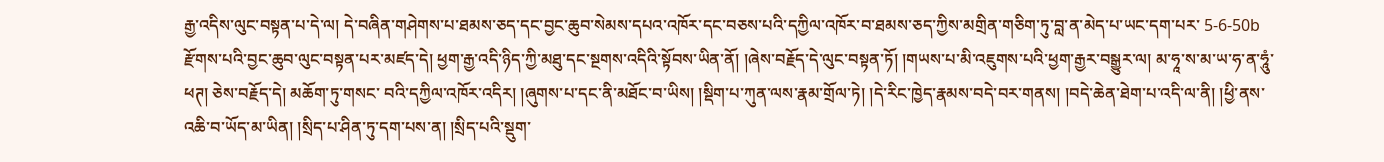རྒྱ་འདིས་ལུང་བསྟན་པ་དེ་ལ། དེ་བཞིན་གཤེགས་པ་ཐམས་ཅད་དང་བྱང་ཆུབ་སེམས་དཔའ་འཁོར་དང་བཅས་པའི་དཀྱིལ་འཁོར་བ་ཐམས་ཅད་ཀྱིས་མགྲིན་གཅིག་ཏུ་བླ་ན་མེད་པ་ཡང་དག་པར་ 5-6-50b རྫོགས་པའི་བྱང་ཆུབ་ལུང་བསྟན་པར་མཛད་དེ། ཕྱག་རྒྱ་འདི་ཉིད་ཀྱི་མཐུ་དང་སྔགས་འདིའི་སྟོབས་ཡིན་ནོ། །ཞེས་བརྗོད་དེ་ལུང་བསྟན་ཏོ། །གཡས་པ་མི་འཇུགས་པའི་ཕྱག་རྒྱར་བསྒྱུར་ལ། མ་ཧཱ་ས་མ་ཡ་ཧ་ན་ཧཱུཾ་ཕཊ། ཅེས་བརྗོད་དེ། མཆོག་ཏུ་གསང་ བའི་དཀྱིལ་འཁོར་འདིར། །ཞུགས་པ་དང་ནི་མཐོང་བ་ཡིས། །སྡིག་པ་ཀུན་ལས་རྣམ་གྲོལ་ཏེ། །དེ་རིང་ཁྱེད་རྣམས་བདེ་བར་གནས། །བདེ་ཆེན་ཐེག་པ་འདི་ལ་ནི། །ཕྱི་ནས་འཆི་བ་ཡོད་མ་ཡིན། །སྲིད་པ་ཤིན་ཏུ་དག་པས་ན། །སྲིད་པའི་སྡུག་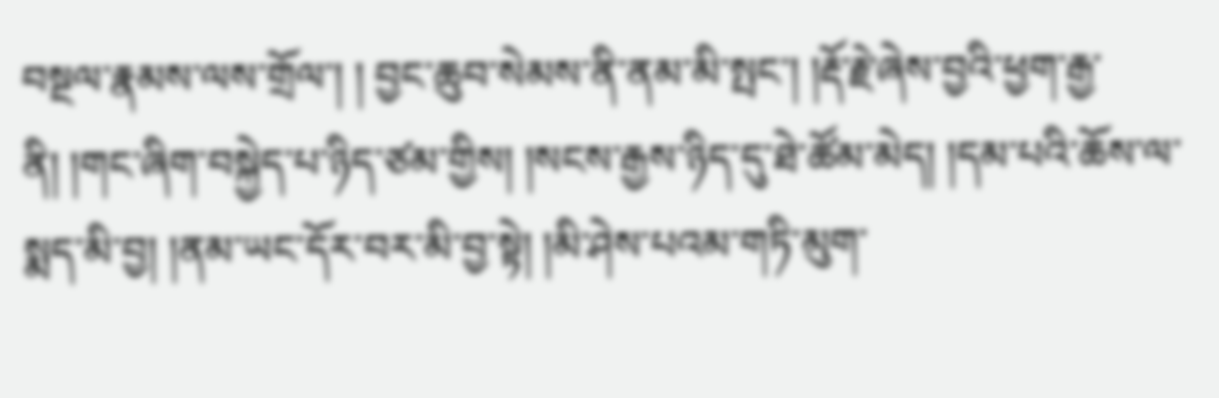བསྔལ་རྣམས་ལས་གྲོལ་། ། བྱང་ཆུབ་སེམས་ནི་ནམ་མི་སྤང་། །རྡོ་རྗེ་ཞེས་བྱའི་ཕྱག་རྒྱ་ནི། །གང་ཞིག་བསྐྱེད་པ་ཉིད་ཙམ་གྱིས། །སངས་རྒྱས་ཉིད་དུ་ཐེ་ཚོམ་མེད། །དམ་པའི་ཆོས་ལ་སྨད་མི་བྱ། །ནམ་ཡང་དོར་བར་མི་བྱ་སྟེ། །མི་ཤེས་པའམ་གཏི་མུག་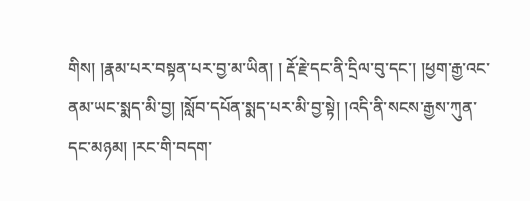གིས། །རྣམ་པར་བསྟན་པར་བྱ་མ་ཡིན། ། རྡོ་རྗེ་དང་ནི་དྲིལ་བུ་དང་། །ཕྱག་རྒྱ་འང་ནམ་ཡང་སྨད་མི་བྱ། །སློབ་དཔོན་སྨད་པར་མི་བྱ་སྟེ། །འདི་ནི་སངས་རྒྱས་ཀུན་དང་མཉམ། །རང་གི་བདག་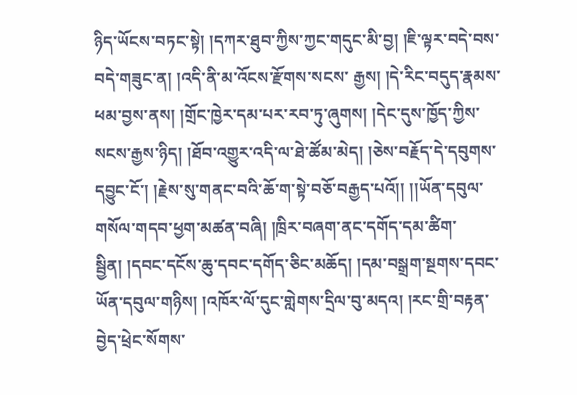ཉིད་ཡོངས་བཏང་སྟེ། །དཀར་ཐུབ་ཀྱིས་ཀྱང་གདུང་མི་བྱ། །ཇི་ལྟར་བདེ་བས་བདེ་གཟུང་ན། །འདི་ནི་མ་འོངས་རྫོགས་སངས་ རྒྱས། །དེ་རིང་བདུད་རྣམས་ཕམ་བྱས་ནས། །གྲོང་ཁྱེར་དམ་པར་རབ་ཏུ་ཞུགས། །དེང་དུས་ཁྱོད་ཀྱིས་སངས་རྒྱས་ཉིད། །ཐོབ་འགྱུར་འདི་ལ་ཐེ་ཚོམ་མེད། །ཅེས་བརྗོད་དེ་དབུགས་དབྱུང་ངོ་། །རྗེས་སུ་གནང་བའི་ཆོ་ག་སྟེ་བཅོ་བརྒྱད་པའོ།། །།ཡོན་དབུལ་ གསོལ་གདབ་ཕྱག་མཚན་བཞི། །ཁྲིར་བཞག་ནང་དགོད་དམ་ཚིག་སྦྱིན། །དབང་དངོས་ཆུ་དབང་དགོད་ཅིང་མཆོད། །དམ་བསྒྲག་སྔགས་དབང་ཡོན་དབུལ་གཉིས། །འཁོར་ལོ་དུང་གླེགས་དྲིལ་བུ་མདའ། །རང་གྲི་བརྟན་བྱེད་ཕྲེང་སོགས་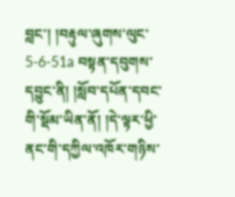བླང་། །བརྟུལ་ཞུགས་ལུང་ 5-6-51a བསྟན་དབུགས་དབྱུང་ནི། །སློབ་དཔོན་དབང་གི་སྡོམ་ཡིན་ནོ། །དེ་ལྟར་ཕྱི་ནང་གི་དཀྱིལ་འཁོར་གཉིས་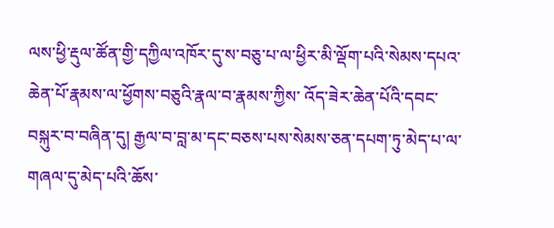ལས་ཕྱི་རྡུལ་ཚོན་གྱི་དཀྱིལ་འཁོར་དུ་ས་བཅུ་པ་ལ་ཕྱིར་མི་ལྡོག་པའི་སེམས་དཔའ་ཆེན་པོ་རྣམས་ལ་ཕྱོགས་བཅུའི་རྣལ་བ་རྣམས་ཀྱིས་ འོད་ཟེར་ཆེན་པོའི་དབང་བསྐུར་བ་བཞིན་དུ། རྒྱལ་བ་བླ་མ་དང་བཅས་པས་སེམས་ཅན་དཔག་ཏུ་མེད་པ་ལ་གཞལ་དུ་མེད་པའི་ཆོས་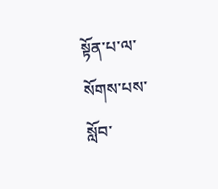སྟོན་པ་ལ་སོགས་པས་སློབ་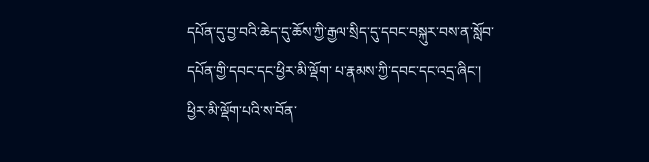དཔོན་དུ་བྱ་བའི་ཆེད་དུ་ཆོས་ཀྱི་རྒྱལ་སྲིད་དུ་དབང་བསྐུར་བས་ན་སློབ་དཔོན་གྱི་དབང་དང་ཕྱིར་མི་ལྡོག་ པ་རྣམས་ཀྱི་དབང་དང་འདྲ་ཞིང་། ཕྱིར་མི་ལྡོག་པའི་ས་བོན་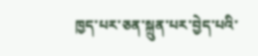ཁྱད་པར་ཅན་སྐྲུན་པར་བྱེད་པའི་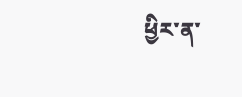ཕྱིར་ན་